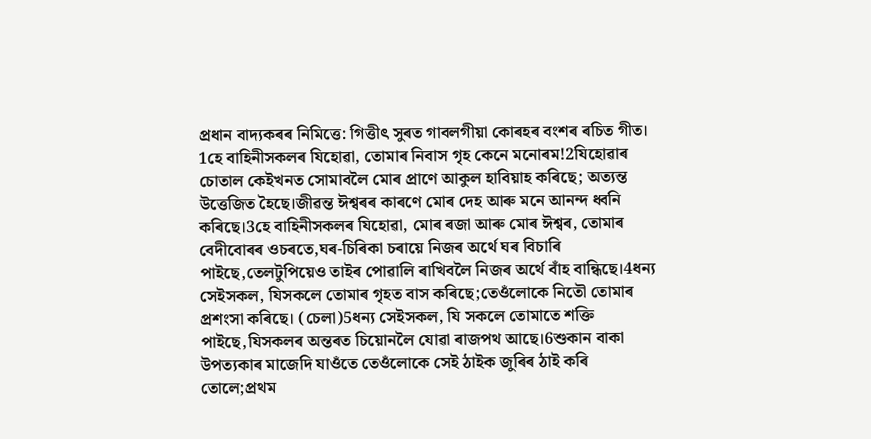প্ৰধান বাদ্যকৰৰ নিমিত্তে: গিত্তীৎ সুৰত গাবলগীয়া কোৰহৰ বংশৰ ৰচিত গীত।
1হে বাহিনীসকলৰ যিহোৱা, তোমাৰ নিবাস গৃহ কেনে মনোৰম!2যিহোৱাৰ চোতাল কেইখনত সোমাবলৈ মোৰ প্রাণে আকুল হাবিয়াহ কৰিছে; অত্যন্ত উত্তেজিত হৈছে।জীৱন্ত ঈশ্বৰৰ কাৰণে মোৰ দেহ আৰু মনে আনন্দ ধ্বনি কৰিছে।3হে বাহিনীসকলৰ যিহোৱা, মোৰ ৰজা আৰু মোৰ ঈশ্বৰ, তোমাৰ বেদীবোৰৰ ওচৰতে,ঘৰ-চিৰিকা চৰায়ে নিজৰ অর্থে ঘৰ বিচাৰি পাইছে,তেলটুপিয়েও তাইৰ পোৱালি ৰাখিবলৈ নিজৰ অর্থে বাঁহ বান্ধিছে।4ধন্য সেইসকল, যিসকলে তোমাৰ গৃহত বাস কৰিছে;তেওঁলোকে নিতৌ তোমাৰ প্ৰশংসা কৰিছে। (চেলা)5ধন্য সেইসকল, যি সকলে তোমাতে শক্তি পাইছে,যিসকলৰ অন্তৰত চিয়োনলৈ যোৱা ৰাজপথ আছে।6শুকান বাকা উপত্যকাৰ মাজেদি যাওঁতে তেওঁলোকে সেই ঠাইক জুৰিৰ ঠাই কৰি তোলে;প্রথম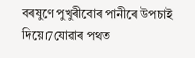বৰষুণে পুখুৰীবোৰ পানীৰে উপচাই দিয়ে।7যোৱাৰ পথত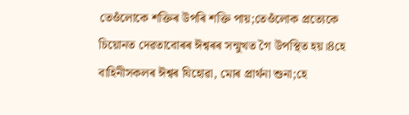তেওঁলোকে শক্তিৰ উপৰি শক্তি পায়;তেওঁলোক প্ৰত্যেকে চিয়োনত দেৱতাবোৰৰ ঈশ্বৰৰ সন্মুখত গৈ উপস্থিত হয়।8হে বাহিনীসকলৰ ঈশ্বৰ যিহোৱা, মোৰ প্ৰাৰ্থনা শুনা;হে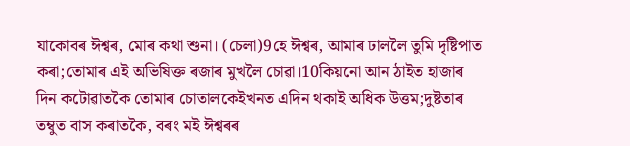যাকোবৰ ঈশ্বৰ, মোৰ কথা শুনা। (চেলা)9হে ঈশ্বৰ, আমাৰ ঢাললৈ তুমি দৃষ্টিপাত কৰা;তোমাৰ এই অভিষিক্ত ৰজাৰ মুখলৈ চোৱা।10কিয়নো আন ঠাইত হাজাৰ দিন কটোৱাতকৈ তোমাৰ চোতালকেইখনত এদিন থকাই অধিক উত্তম;দুষ্টতাৰ তম্বুত বাস কৰাতকৈ, বৰং মই ঈশ্বৰৰ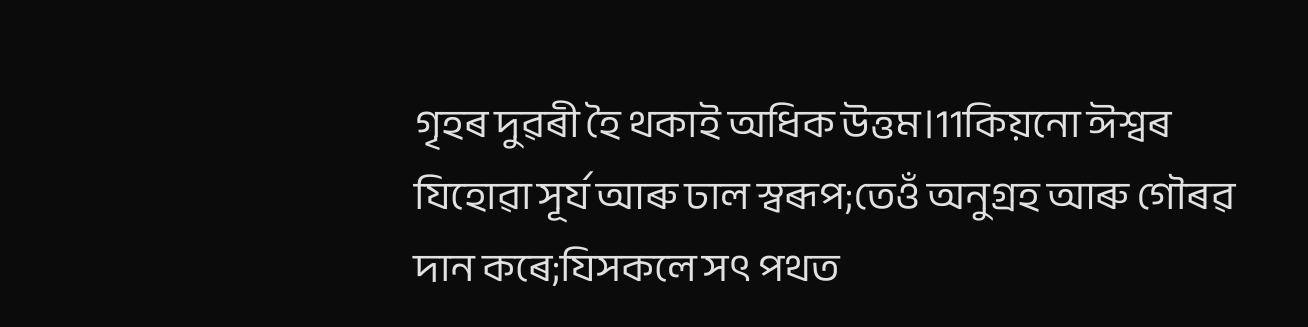গৃহৰ দুৱৰী হৈ থকাই অধিক উত্তম।11কিয়নো ঈশ্বৰ যিহোৱা সূৰ্য আৰু ঢাল স্বৰূপ;তেওঁ অনুগ্ৰহ আৰু গৌৰৱ দান কৰে;যিসকলে সৎ পথত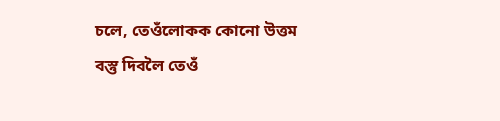চলে, তেওঁলোকক কোনো উত্তম বস্তু দিবলৈ তেওঁ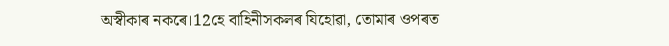অস্বীকাৰ নকৰে।12হে বাহিনীসকলৰ যিহোৱা, তোমাৰ ওপৰত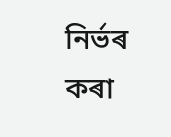নির্ভৰ কৰা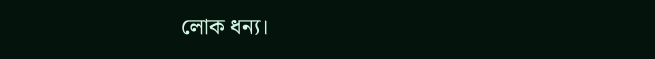লোক ধন্য।